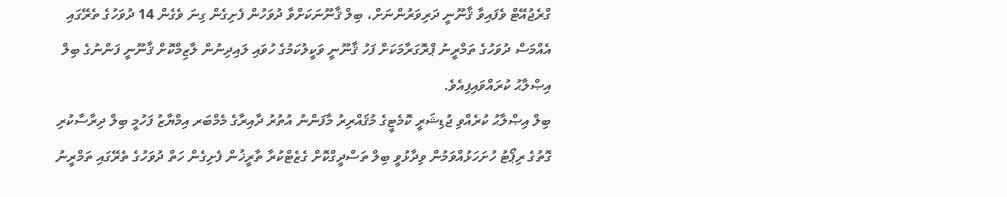ގްރެޖުއޭޓް ވެފައިވާ ޤާނޫނީ ދަރިވަރުންނަށް، ބިލް ޤާނޫނަކަށްވާ ދުވަހުން ފެށިގެން ގިނަ ވެގެން 14 ދުވަހުގެ ތެރޭގައި އެއްމަސް ދުވަހުގެ ތަމްރީނު ޕްރޮގަރާމަކަށް ފަހު ޤާނޫނީ ވަކީލުކަމުގެ ހުވައި ލައިދިނުން ލާޒިމްކޮށް ޤާނޫނީ ފަންނުގެ ބިލް އިޞްލާޙު ކުރައްވައިފިއެވެ.
ބިލް އިޞްލާޙު ކުރެއްވި ޖުޑިޝަރީ ކޮމެޓީގެ މުޤައްރިރު މާފަންނު އުތުރު ދާއިރާގެ މެމްބަރ އިމްޔާޒު ފަހުމީ ބިލް ދިރާސާކުރި ގޮތުގެ ރިޕޯޓު ހުށަހަޅުއްވަމުން ވިދާޅުވީ ބިލް ތަސްދީގްކޮށް ގެޒެޓްކުރާ ތާރީޚުން ފެށިގެން ހަތް ދުވަހުގެ ތެރޭގައި ތަމްރީނު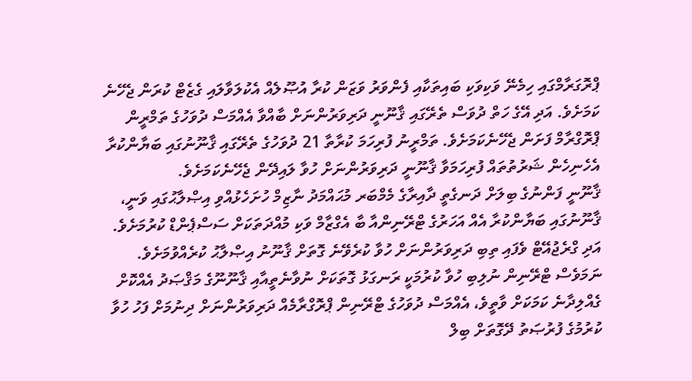ޕްރޮގަރާމްގައި ހިމެނޭ ވަކިވަކި ބައިތަކާއި ފެންވަރު ވަޒަން ކުރާ އުޞޫލެއް އެކުލަވާލައި ގެޒެޓް ކުރަން ޖެހޭނެ ކަމަށެވެ. އަދި އޭގެ ހަތް ދުވަސް ތެރޭގައި ޤާނޫނީ ދަރިވަރުންނަށް ބާއްވާ އެއްމަސް ދުވަހުގެ ތަމްރީން ޕްރޮގްރާމް ފަށަން ޖެހޭނެކަމަށެވެ. ތަމްރީނު ފުރިހަމަ ކުރާތާ 21 ދުވަހުގެ ތެރޭގައި ޤާނޫނުގައި ބަޔާންކުރާ އެހެނިހެން ޝަރުތުތައް ފުރިހަމަވާ ޤާނޫނީ ދަރިވަރުންނަށް ހުވާ ލައިދޭން ޖެހޭނެކަމަށެވެ.
ޤާނޫނީ ފަންނުގެ ބިލަށް ދަނގެތީ ދާއިރާގެ މެމްބަރ މުޙައްމަދު ނާޒިމް ހުށަހެޅުއްވި އިޞްލާޙުގައި ވަނީ، ޤާނޫނުގައި ބަޔާންކުރާ އެއް އަހަރުގެ ޓްރޭނިންއާ ބާ އެގްޒާމް ވަކި މުއްދަތަކަށް ސަސްޕެންޑް ކުރުމަށެވެ. އަދި ގްރެޖުއޭޓް ވެފައި ތިބި ދަރިވަރުންނަށް ހުވާ ކުރެވޭނެ ގޮތަށް ޤާނޫނު އިޞްލާޙު ކުރެއްވުމަށެވެ. ނަމަވެސް ޓްރޭނިން ނުލިބި ހުވާ ކުރުމަކީ ރަނގަޅު ގޮތަކަށް ނުވާނެތީއާއި ޤާނޫނޫގެ މަޤްޞަދު އެއްކޮށް ގެއްލިދާނެ ކަމަކަށް ވާތީވެ، އެއްމަސް ދުވަހުގެ ޓްރޭނިން ޕްރޮގްރާމެއް ދަރިވަރުންނަށް ދިނުމަށް ފަހު ހުވާ ކުރުމުގެ ފުރުޞަތު ދޭގޮތަށް ބިލް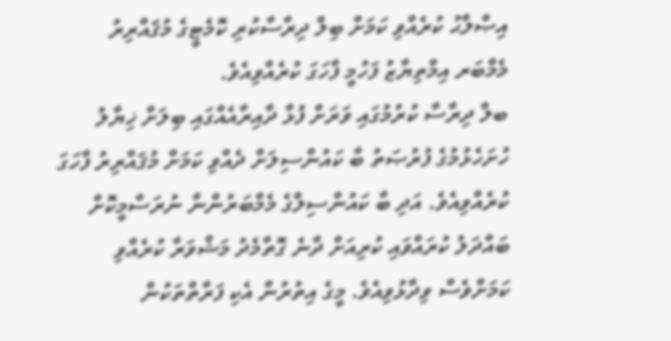އިޞްލާޙު ކުރެއްވި ކަމަށް ބިލް ދިރާސާކުރި ކޮމެޓީގެ މުޤައްރިރު މެމްބަރ އިމްތިޔާޒު ފަހުމީ ފާހަގަ ކުރެއްވިއެވެ.
ބލް ދިރާސާ ކުރުމުގައި ވަރަށް ފުޅާ ދާއިރާއެއްގައި ބިލަށް ޚިޔާލު ހުށަހެޅުމުގެ ފުރުޞަތު ބާ ކައުންސިލަށް ދެއްވި ކަމަށް މުޤައްރިރު ފާހަގަ ކުރެއްވިއެވެ. އަދި ބާ ކައުންސިލްގެ މެމްބަރުންނާ ނުރަސްމީކޮށް ބައްދަލު ކުރައްވައި ކުރިއަށް ދާނެ ގޮތާމެދު މަޝްވަރާ ކުރެއްވި ކަމަށްވެސް ވިދާޅުވިއެވެ. މީގެ އިތުރުން އެކި ފަރާތްތަކުން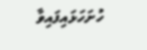ހުށަހަޅައިފައިވާ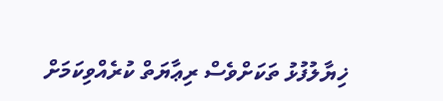ޚިޔާލުފުޅު ތަކަށްވެސް ރިޢާޔަތް ކުރެއްވިކަމަށް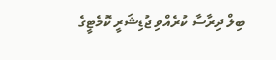ބިލް ދިރާސާ ކުރެއްވި ޖުޑިޝަރީ ކޮމެޓީގެ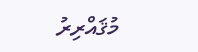މުޤައްރިރު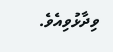ވިދާޅުވިއެވެ.